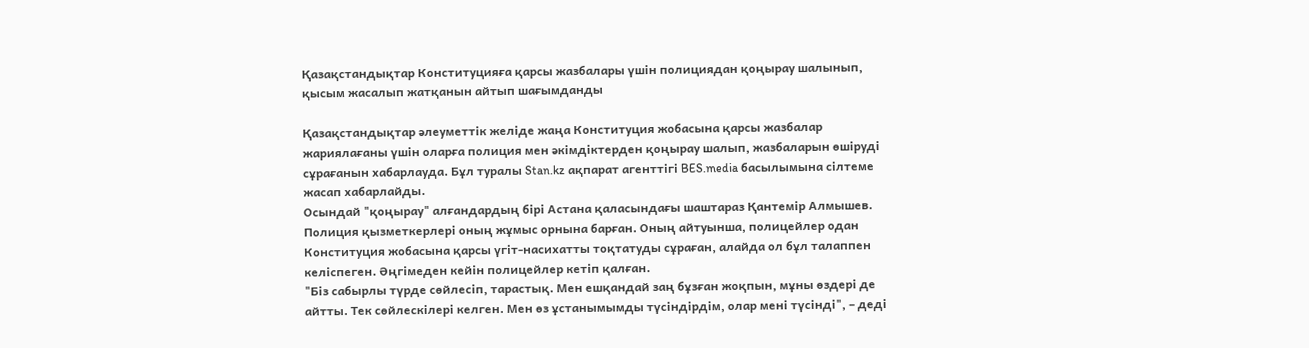Қазақстандықтар Конституцияға қарсы жазбалары үшін полициядан қоңырау шалынып, қысым жасалып жатқанын айтып шағымданды

Қазақстандықтар әлеуметтік желіде жаңа Конституция жобасына қарсы жазбалар жариялағаны үшін оларға полиция мен әкімдіктерден қоңырау шалып, жазбаларын өшіруді сұрағанын хабарлауда. Бұл туралы Stan.kz ақпарат агенттігі BES.media басылымына сілтеме жасап хабарлайды.
Осындай "қоңырау" алғандардың бірі Астана қаласындағы шаштараз Қантемір Алмышев. Полиция қызметкерлері оның жұмыс орнына барған. Оның айтуынша, полицейлер одан Конституция жобасына қарсы үгіт-насихатты тоқтатуды сұраған, алайда ол бұл талаппен келіспеген. Әңгімеден кейін полицейлер кетіп қалған.
"Біз сабырлы түрде сөйлесіп, тарастық. Мен ешқандай заң бұзған жоқпын, мұны өздері де айтты. Тек сөйлескілері келген. Мен өз ұстанымымды түсіндірдім, олар мені түсінді", – деді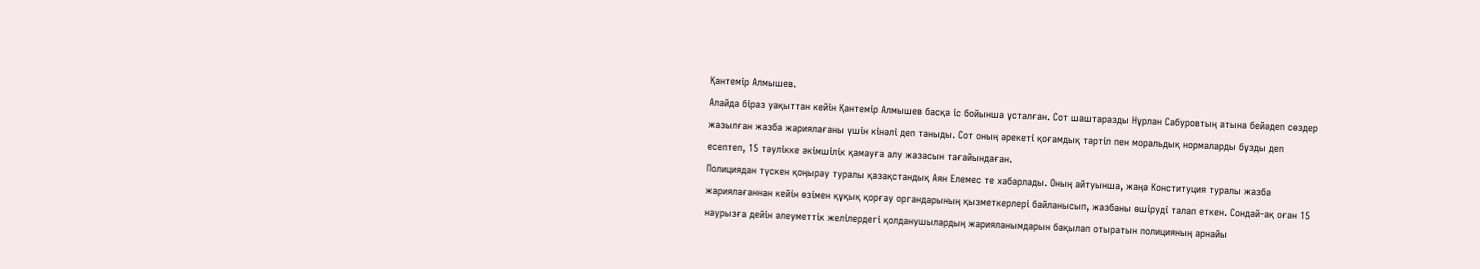Қантемір Алмышев.
Алайда біраз уақыттан кейін Қантемір Алмышев басқа іс бойынша ұсталған. Сот шаштаразды Нұрлан Сабуровтың атына бейәдеп сөздер жазылған жазба жариялағаны үшін кінәлі деп таныды. Сот оның әрекеті қоғамдық тәртіп пен моральдық нормаларды бұзды деп есептеп, 15 тәулікке әкімшілік қамауға алу жазасын тағайындаған.
Полициядан түскен қоңырау туралы қазақстандық Аян Елемес те хабарлады. Оның айтуынша, жаңа Конституция туралы жазба жариялағаннан кейін өзімен құқық қорғау органдарының қызметкерлері байланысып, жазбаны өшіруді талап еткен. Сондай-ақ оған 15 наурызға дейін әлеуметтік желілердегі қолданушылардың жарияланымдарын бақылап отыратын полицияның арнайы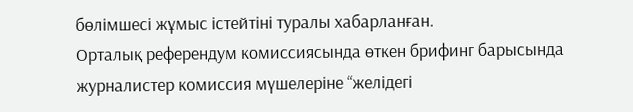бөлімшесі жұмыс істейтіні туралы хабарланған.
Орталық референдум комиссиясында өткен брифинг барысында журналистер комиссия мүшелеріне “желідегі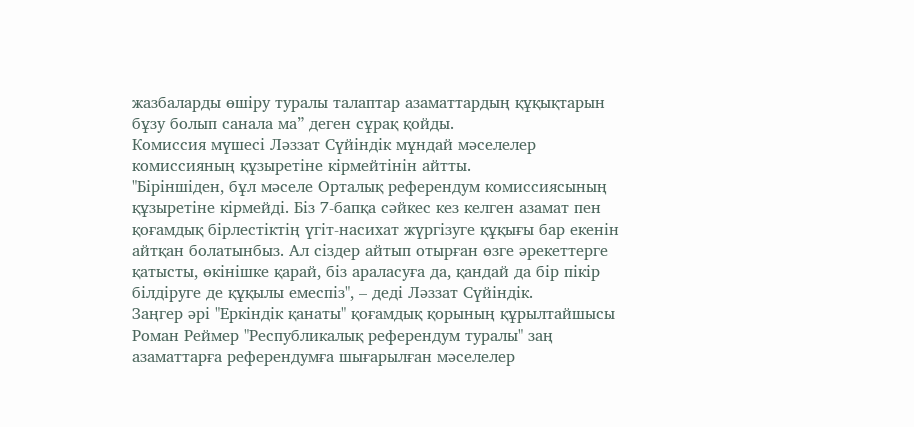жазбаларды өшіру туралы талаптар азаматтардың құқықтарын бұзу болып санала ма” деген сұрақ қойды.
Комиссия мүшесі Ләззат Сүйіндік мұндай мәселелер комиссияның құзыретіне кірмейтінін айтты.
"Біріншіден, бұл мәселе Орталық референдум комиссиясының құзыретіне кірмейді. Біз 7-бапқа сәйкес кез келген азамат пен қоғамдық бірлестіктің үгіт-насихат жүргізуге құқығы бар екенін айтқан болатынбыз. Ал сіздер айтып отырған өзге әрекеттерге қатысты, өкінішке қарай, біз араласуға да, қандай да бір пікір білдіруге де құқылы емеспіз", – деді Ләззат Сүйіндік.
Заңгер әрі "Еркіндік қанаты" қоғамдық қорының құрылтайшысы Роман Реймер "Республикалық референдум туралы" заң азаматтарға референдумға шығарылған мәселелер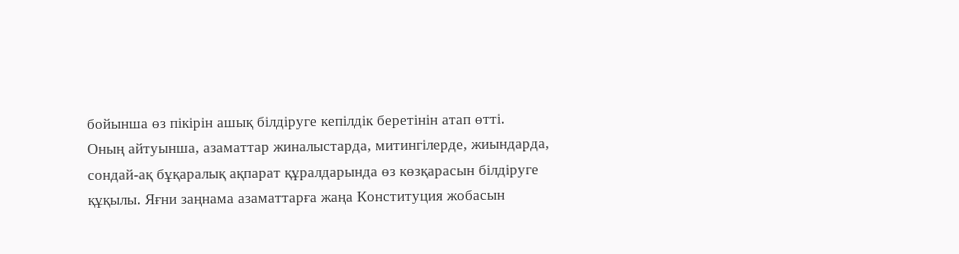бойынша өз пікірін ашық білдіруге кепілдік беретінін атап өтті.
Оның айтуынша, азаматтар жиналыстарда, митингілерде, жиындарда, сондай-ақ бұқаралық ақпарат құралдарында өз көзқарасын білдіруге құқылы. Яғни заңнама азаматтарға жаңа Конституция жобасын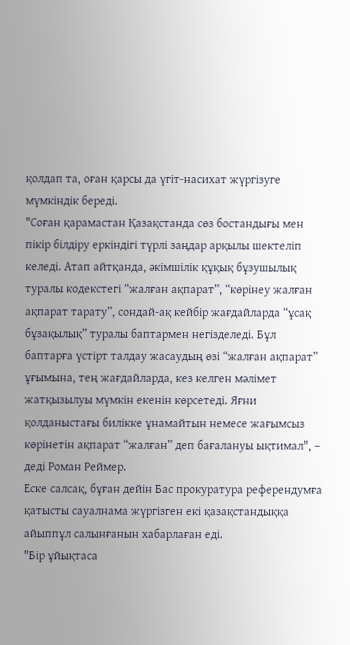қолдап та, оған қарсы да үгіт-насихат жүргізуге мүмкіндік береді.
"Соған қарамастан Қазақстанда сөз бостандығы мен пікір білдіру еркіндігі түрлі заңдар арқылы шектеліп келеді. Атап айтқанда, әкімшілік құқық бұзушылық туралы кодекстегі “жалған ақпарат”, “көрінеу жалған ақпарат тарату”, сондай-ақ кейбір жағдайларда “ұсақ бұзақылық” туралы баптармен негізделеді. Бұл баптарға үстірт талдау жасаудың өзі “жалған ақпарат” ұғымына, тең жағдайларда, кез келген мәлімет жатқызылуы мүмкін екенін көрсетеді. Яғни қолданыстағы билікке ұнамайтын немесе жағымсыз көрінетін ақпарат “жалған” деп бағалануы ықтимал", – деді Роман Реймер.
Еске салсақ, бұған дейін Бас прокуратура референдумға қатысты сауалнама жүргізген екі қазақстандыққа айыппұл салынғанын хабарлаған еді.
"Бір ұйықтаса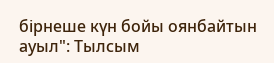бірнеше күн бойы оянбайтын ауыл": Тылсым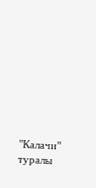"Калачи" туралы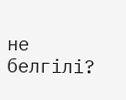не белгілі?